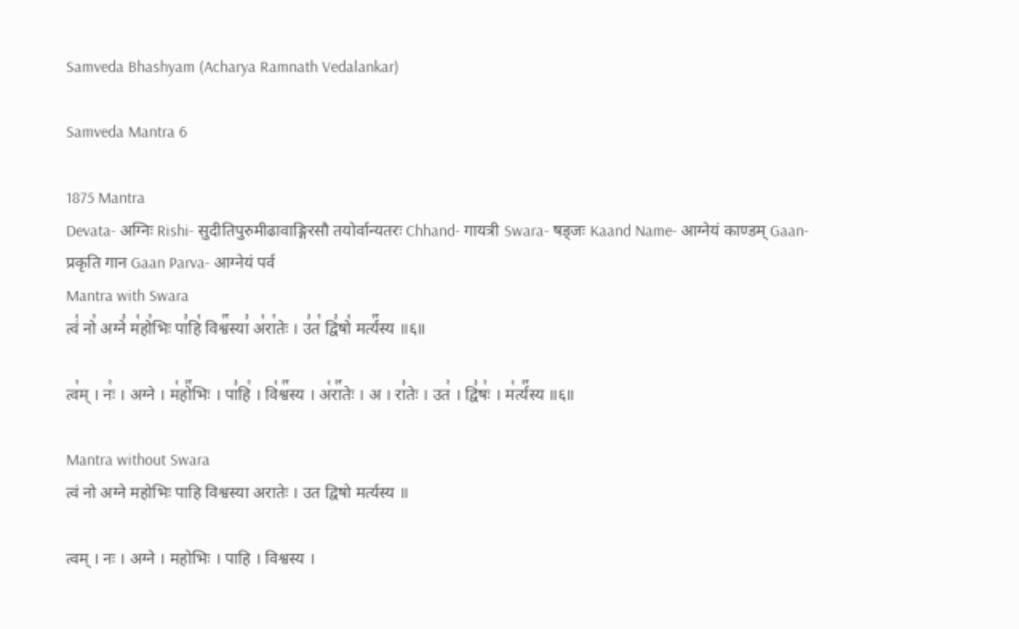Samveda Bhashyam (Acharya Ramnath Vedalankar)

Samveda Mantra 6

1875 Mantra
Devata- अग्निः Rishi- सुदीतिपुरुमीढावाङ्गिरसौ तयोर्वान्यतरः Chhand- गायत्री Swara- षड्जः Kaand Name- आग्नेयं काण्डम् Gaan- प्रकृति गान Gaan Parva- आग्नेयं पर्व
Mantra with Swara
त्वं꣡ नो꣢ अग्ने꣣ म꣡हो꣢भिः पा꣣हि꣡ विश्व꣢꣯स्या꣣ अ꣡रा꣢तेः । उ꣣त꣢ द्वि꣣षो꣡ मर्त्य꣢꣯स्य ॥६॥

त्व꣢म् । नः꣢ । अग्ने । म꣡हो꣢꣯भिः । पा꣣हि꣢ । वि꣡श्व꣢꣯स्य । अ꣡रा꣢꣯तेः । अ । रा꣣तेः । उत꣢ । द्वि꣣षः꣢ । म꣡र्त्य꣢꣯स्य ॥६॥

Mantra without Swara
त्वं नो अग्ने महोभिः पाहि विश्वस्या अरातेः । उत द्विषो मर्त्यस्य ॥

त्वम् । नः । अग्ने । महोभिः । पाहि । विश्वस्य ।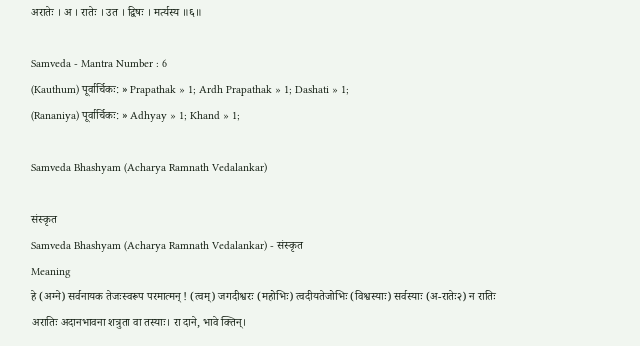अरातेः । अ । रातेः । उत । द्विषः । मर्त्यस्य ॥६॥

Samveda - Mantra Number : 6
(Kauthum) पूर्वार्चिकः: » Prapathak » 1; Ardh Prapathak » 1; Dashati » 1;
(Rananiya) पूर्वार्चिकः: » Adhyay » 1; Khand » 1;

Samveda Bhashyam (Acharya Ramnath Vedalankar)

संस्कृत
Samveda Bhashyam (Acharya Ramnath Vedalankar) - संस्कृत
Meaning
हे (अग्ने) सर्वनायक तेजःस्वरूप परमात्मन् ! (त्वम्) जगदीश्वरः (महोभिः) त्वदीयतेजोभिः (विश्वस्याः) सर्वस्याः (अ-रातेः२) न रातिः अरातिः अदानभावना शत्रुता वा तस्याः। रा दाने, भावे क्तिन्।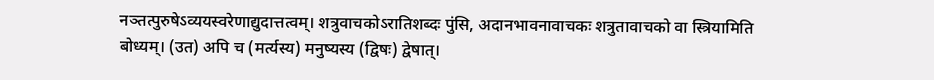नञ्तत्पुरुषेऽव्ययस्वरेणाद्युदात्तत्वम्। शत्रुवाचकोऽरातिशब्दः पुंसि, अदानभावनावाचकः शत्रुतावाचको वा स्त्रियामिति बोध्यम्। (उत) अपि च (मर्त्यस्य) मनुष्यस्य (द्विषः) द्वेषात्।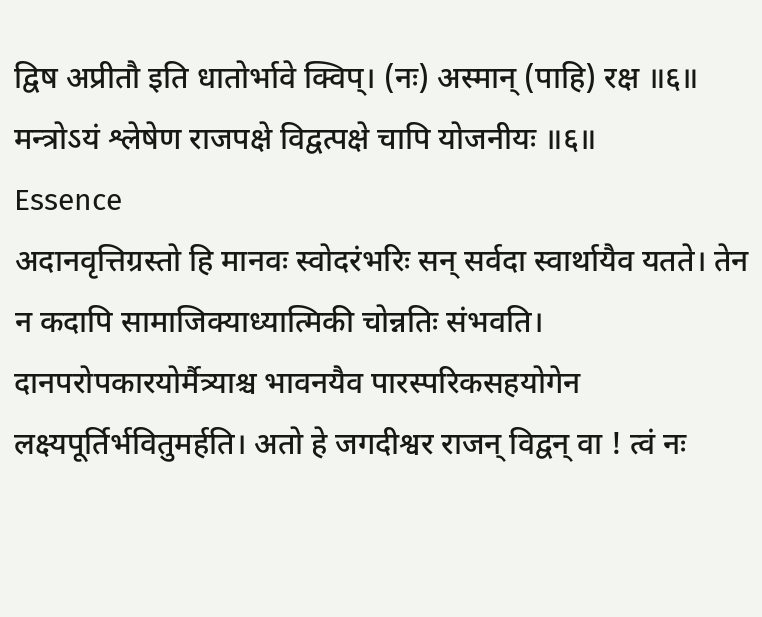द्विष अप्रीतौ इति धातोर्भावे क्विप्। (नः) अस्मान् (पाहि) रक्ष ॥६॥ मन्त्रोऽयं श्लेषेण राजपक्षे विद्वत्पक्षे चापि योजनीयः ॥६॥
Essence
अदानवृत्तिग्रस्तो हि मानवः स्वोदरंभरिः सन् सर्वदा स्वार्थायैव यतते। तेन न कदापि सामाजिक्याध्यात्मिकी चोन्नतिः संभवति। दानपरोपकारयोर्मैत्र्याश्च भावनयैव पारस्परिकसहयोगेन लक्ष्यपूर्तिर्भवितुमर्हति। अतो हे जगदीश्वर राजन् विद्वन् वा ! त्वं नः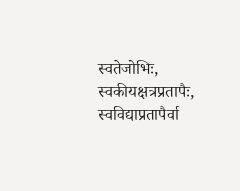स्वतेजोभिः, स्वकीयक्षत्रप्रतापैः, स्वविद्याप्रतापैर्वा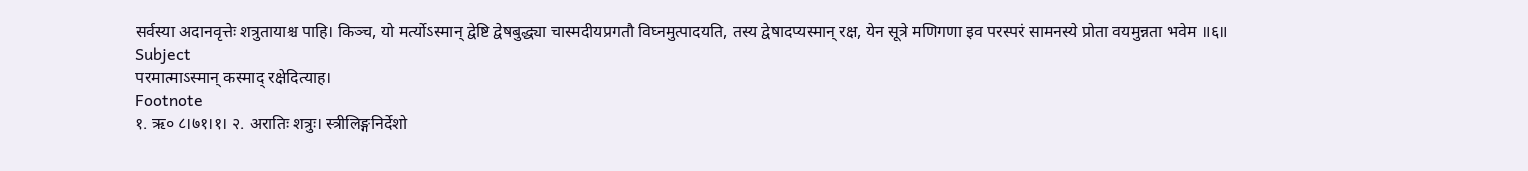सर्वस्या अदानवृत्तेः शत्रुतायाश्च पाहि। किञ्च, यो मर्त्योऽस्मान् द्वेष्टि द्वेषबुद्ध्या चास्मदीयप्रगतौ विघ्नमुत्पादयति, तस्य द्वेषादप्यस्मान् रक्ष, येन सूत्रे मणिगणा इव परस्परं सामनस्ये प्रोता वयमुन्नता भवेम ॥६॥
Subject
परमात्माऽस्मान् कस्माद् रक्षेदित्याह।
Footnote
१. ऋ० ८।७१।१। २. अरातिः शत्रुः। स्त्रीलिङ्गनिर्देशो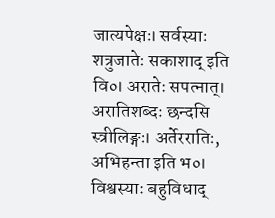जात्यपेक्षः। सर्वस्याः शत्रुजातेः सकाशाद् इति वि०। अरातेः सपत्नात्। अरातिशब्दः छन्दसि स्त्रीलिङ्गः। अर्तेररातिः, अभिहन्ता इति भ०। विश्वस्याः बहुविधाद्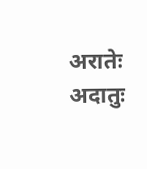अरातेः अदातुः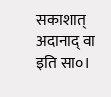सकाशात् अदानाद् वा इति सा०।